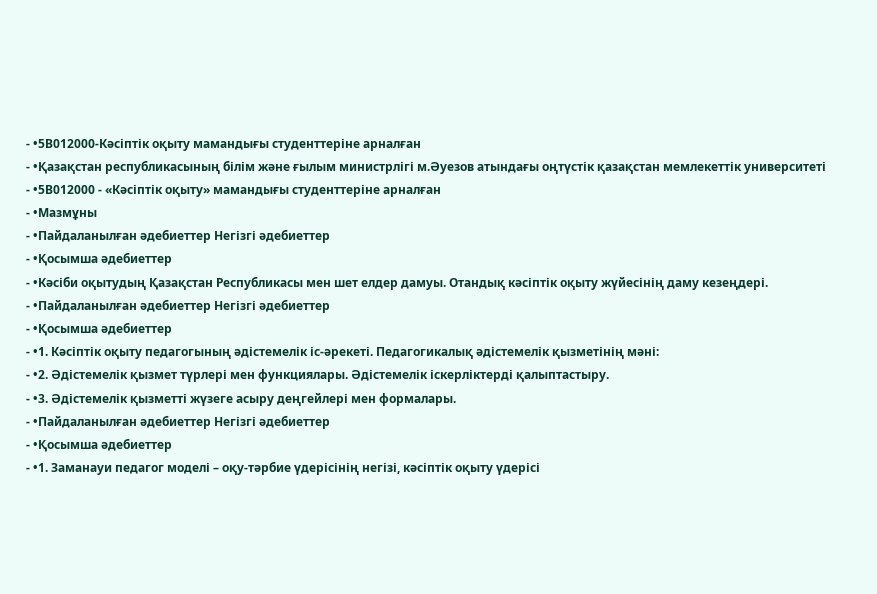- •5В012000-Кәсіптік оқыту мамандығы студенттеріне арналған
- •Қазақстан республикасының білім және ғылым министрлігі м.Әуезов атындағы оңтүстік қазақстан мемлекеттік университеті
- •5В012000 - «Кәсіптік оқыту» мамандығы студенттеріне арналған
- •Мазмұны
- •Пайдаланылған әдебиеттер Негізгі әдебиеттер
- •Қосымша әдебиеттер
- •Кәсіби оқытудың Қазақстан Республикасы мен шет елдер дамуы. Отандық кәсіптік оқыту жүйесінің даму кезеңдері.
- •Пайдаланылған әдебиеттер Негізгі әдебиеттер
- •Қосымша әдебиеттер
- •1. Кәсіптік оқыту педагогының әдістемелік іс-әрекеті. Педагогикалық әдістемелік қызметінің мәні:
- •2. Әдістемелік қызмет түрлері мен функциялары. Әдістемелік іскерліктерді қалыптастыру.
- •3. Әдістемелік қызметті жүзеге асыру деңгейлері мен формалары.
- •Пайдаланылған әдебиеттер Негізгі әдебиеттер
- •Қосымша әдебиеттер
- •1. Заманауи педагог моделі – оқу-тәрбие үдерісінің негізі, кәсіптік оқыту үдерісі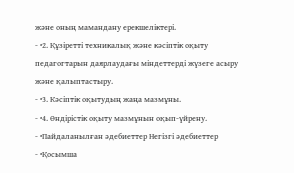және оның мамандану ерекшеліктері.
- •2. Құзіретті техникалық және кәсіптік оқыту педагогтарын даярлаудағы міндеттерді жүзеге асыру және қалыптастыру.
- •3. Кәсіптік оқытудың жаңа мазмұны.
- •4. Өндірістік оқыту мазмұнын оқып-үйрену.
- •Пайдаланылған әдебиеттер Негізгі әдебиеттер
- •Қосымша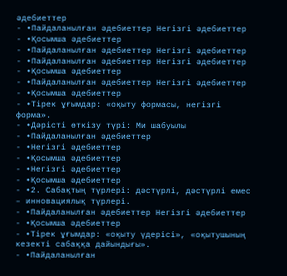әдебиеттер
- •Пайдаланылған әдебиеттер Негізгі әдебиеттер
- •Қосымша әдебиеттер
- •Пайдаланылған әдебиеттер Негізгі әдебиеттер
- •Пайдаланылған әдебиеттер Негізгі әдебиеттер
- •Қосымша әдебиеттер
- •Пайдаланылған әдебиеттер Негізгі әдебиеттер
- •Қосымша әдебиеттер
- •Тірек ұғымдар: «оқыту формасы, негізгі форма».
- •Дәрісті өткізу түрі: Ми шабуылы
- •Пайдаланылған әдебиеттер
- •Негізгі әдебиеттер
- •Қосымша әдебиеттер
- •Негізгі әдебиеттер
- •Қосымша әдебиеттер
- •2. Сабақтың түрлері: дәстүрлі, дәстүрлі емес – инновациялық түрлері.
- •Пайдаланылған әдебиеттер Негізгі әдебиеттер
- •Қосымша әдебиеттер
- •Тірек ұғымдар: «оқыту үдерісі», «оқытушының кезекті сабаққа дайындығы».
- •Пайдаланылған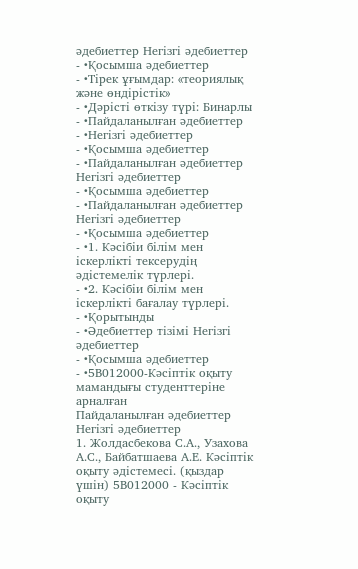әдебиеттер Негізгі әдебиеттер
- •Қосымша әдебиеттер
- •Тірек ұғымдар: «теориялық және өндірістік»
- •Дәрісті өткізу түрі: Бинарлы
- •Пайдаланылған әдебиеттер
- •Негізгі әдебиеттер
- •Қосымша әдебиеттер
- •Пайдаланылған әдебиеттер Негізгі әдебиеттер
- •Қосымша әдебиеттер
- •Пайдаланылған әдебиеттер Негізгі әдебиеттер
- •Қосымша әдебиеттер
- •1. Кәсібіи білім мен іскерлікті тексерудің әдістемелік түрлері.
- •2. Кәсібіи білім мен іскерлікті бағалау түрлері.
- •Қорытынды
- •Әдебиеттер тізімі Негізгі әдебиеттер
- •Қосымша әдебиеттер
- •5В012000-Кәсіптік оқыту мамандығы студенттеріне арналған
Пайдаланылған әдебиеттер Негізгі әдебиеттер
1. Жолдасбекова С.А., Узахова А.С., Байбатшаева А.Е. Кәсіптік оқыту әдістемесі. (қыздар үшін) 5В012000 - Кәсіптік оқыту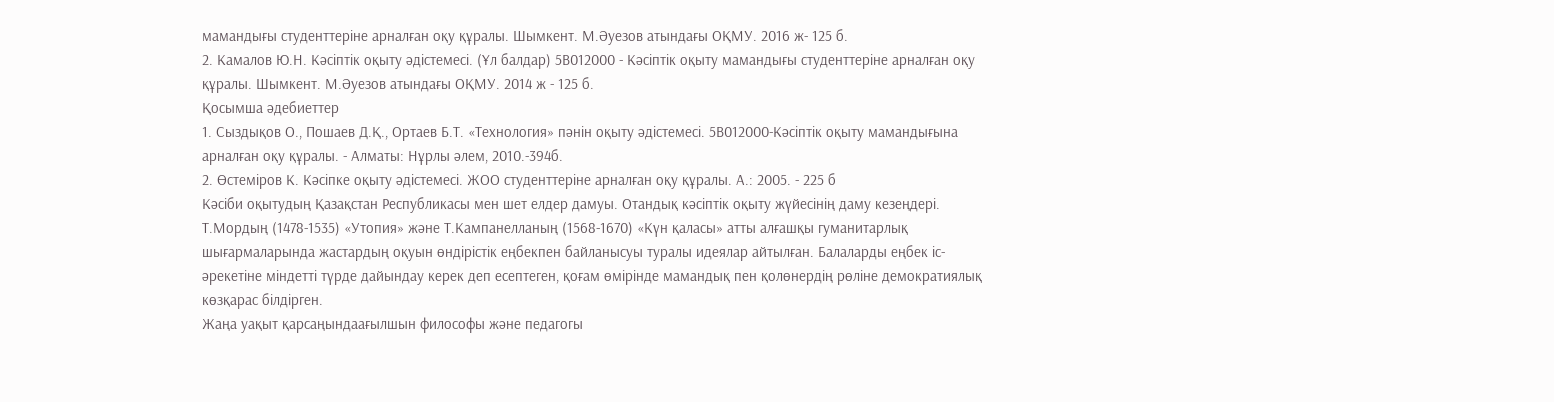мамандығы студенттеріне арналған оқу құралы. Шымкент. М.Әуезов атындағы ОҚМУ. 2016 ж- 125 б.
2. Камалов Ю.Н. Кәсіптік оқыту әдістемесі. (Ұл балдар) 5В012000 - Кәсіптік оқыту мамандығы студенттеріне арналған оқу құралы. Шымкент. М.Әуезов атындағы ОҚМУ. 2014 ж - 125 б.
Қосымша әдебиеттер
1. Сыздықов О., Пошаев Д.Қ., Ортаев Б.Т. «Технология» пәнін оқыту әдістемесі. 5В012000-Кәсіптік оқыту мамандығына арналған оқу құралы. - Алматы: Нұрлы әлем, 2010.-394б.
2. Өстеміров К. Кәсіпке оқыту әдістемесі. ЖОО студенттеріне арналған оқу құралы. А.: 2005. - 225 б
Кәсіби оқытудың Қазақстан Республикасы мен шет елдер дамуы. Отандық кәсіптік оқыту жүйесінің даму кезеңдері.
Т.Мордың (1478-1535) «Утопия» және Т.Кампанелланың (1568-1670) «Күн қаласы» атты алғашқы гуманитарлық шығармаларында жастардың оқуын өндірістік еңбекпен байланысуы туралы идеялар айтылған. Балаларды еңбек іс-әрекетіне міндетті түрде дайындау керек деп есептеген, қоғам өмірінде мамандық пен қолөнердің рөліне демократиялық көзқарас білдірген.
Жаңа уақыт қарсаңындаағылшын философы және педагогы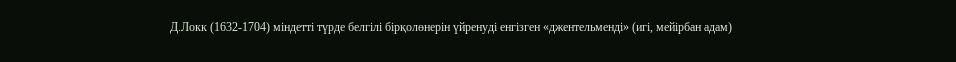Д.Локк (1632-1704) міндетті түрде белгілі бірқолөнерін үйренуді енгізген «джентельменді» (игі, мейірбан адам)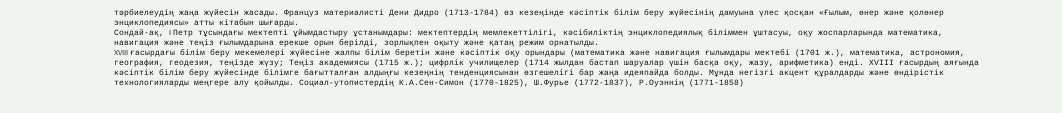тәрбиелеудің жаңа жүйесін жасады. Француз материалисті Дени Дидро (1713-1784) өз кезеңінде кәсіптік білім беру жүйесінің дамуына үлес қосқан «Ғылым, өнер және қолөнер энциклопедиясы» атты кітабын шығарды.
Сондай-ақ, I Петр тұсындағы мектепті ұйымдастыру ұстанымдары: мектептердің мемлекеттілігі, кәсібиліктің энциклопедиялық біліммен ұштасуы, оқу жоспарларында математика, навигация және теңіз ғылымдарына ерекше орын берілді, зорлықпен оқыту және қатаң режим орнатылды.
XVIII ғасырдағы білім беру мекемелері жүйесіне жалпы білім беретін және кәсіптік оқу орындары (математика және навигация ғылымдары мектебі (1701 ж.), математика, астрономия, география, геодезия, теңізде жүзу; Теңіз академиясы (1715 ж.); цифрлік училищелер (1714 жылдан бастап шаруалар үшін басқа оқу, жазу, арифметика) енді. ХVІІІ ғасырдың аяғында кәсіптік білім беру жүйесінде білімге бағытталған алдыңғы кезеңнің тенденциясынан өзгешелігі бар жаңа идеяпайда болды. Мұнда негізгі акцент құралдарды және өндірістік технологияларды меңгере алу қойылды. Социал-утопистердің К.А.Сен-Симон (1770-1825), Ш.Фурье (1772-1837), Р.Оуэннің (1771-1858)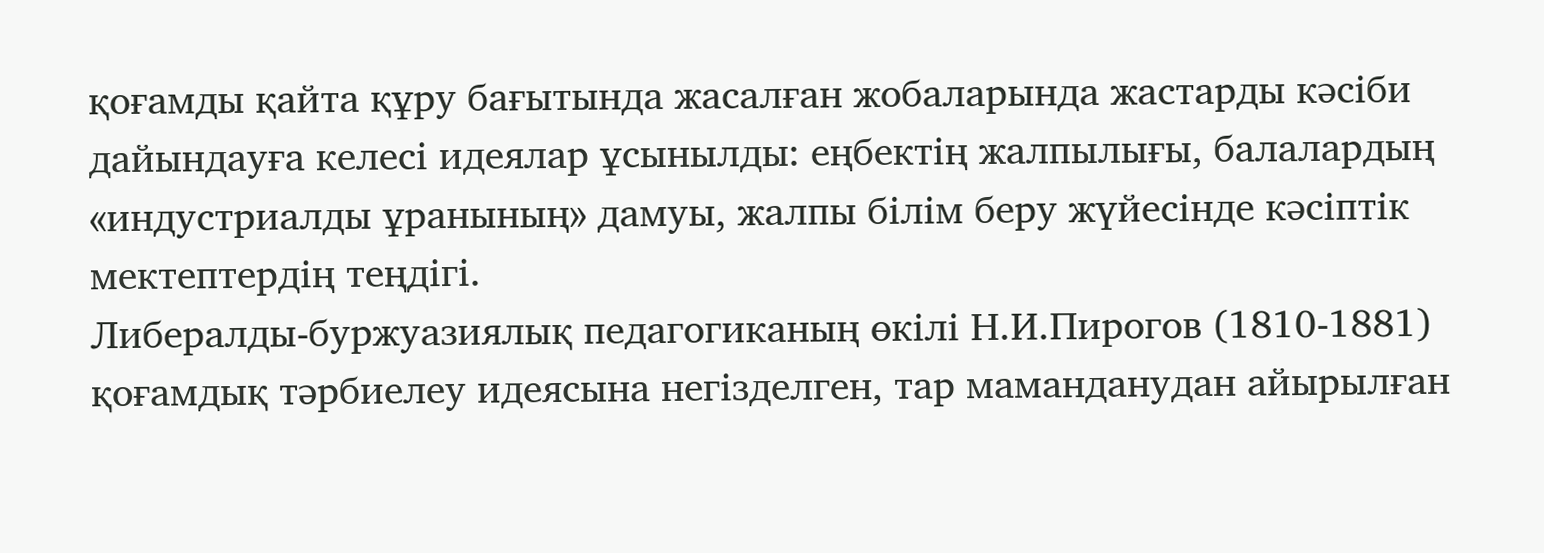қоғамды қайта құру бағытында жасалған жобаларында жастарды кәсіби дайындауға келесі идеялар ұсынылды: еңбектің жалпылығы, балалардың «индустриалды ұранының» дамуы, жалпы білім беру жүйесінде кәсіптік мектептердің теңдігі.
Либералды-буржуазиялық педагогиканың өкілі Н.И.Пирогов (1810-1881) қоғамдық тәрбиелеу идеясына негізделген, тар маманданудан айырылған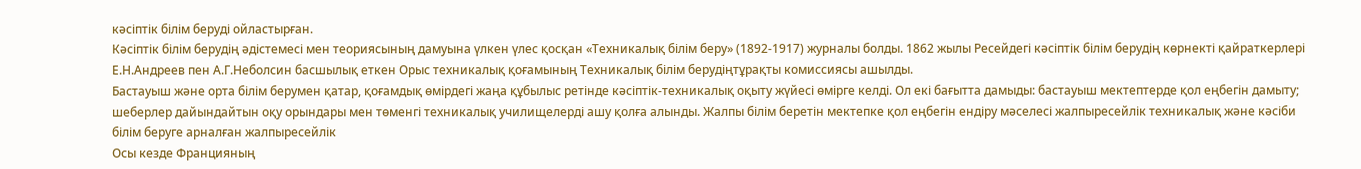кәсіптік білім беруді ойластырған.
Кәсіптік білім берудің әдістемесі мен теориясының дамуына үлкен үлес қосқан «Техникалық білім беру» (1892-1917) журналы болды. 1862 жылы Ресейдегі кәсіптік білім берудің көрнекті қайраткерлері Е.Н.Андреев пен А.Г.Неболсин басшылық еткен Орыс техникалық қоғамының Техникалық білім берудіңтұрақты комиссиясы ашылды.
Бастауыш және орта білім берумен қатар, қоғамдық өмірдегі жаңа құбылыс ретінде кәсіптік-техникалық оқыту жүйесі өмірге келді. Ол екі бағытта дамыды: бастауыш мектептерде қол еңбегін дамыту; шеберлер дайындайтын оқу орындары мен төменгі техникалық училищелерді ашу қолға алынды. Жалпы білім беретін мектепке қол еңбегін ендіру мәселесі жалпыресейлік техникалық және кәсіби білім беруге арналған жалпыресейлік
Осы кезде Францияның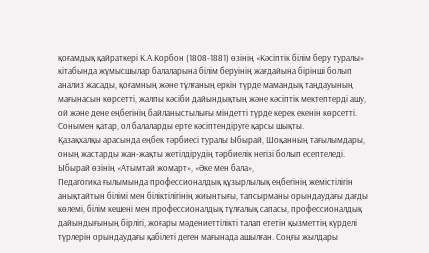қоғамдық қайраткері К.А.Корбон (1808-1881) өзінің «Кәсіптік білім беру туралы» кітабында жұмысшылар балаларына білім беруінің жағдайына бірінші болып анализ жасады, қоғамның және тұлғаның еркін түрде мамандық таңдауының мағынасын көрсетті, жалпы кәсіби дайындықтың және кәсіптік мектептерді ашу, ой және дене еңбегінің байланыстылығы міндетті түрде керек екенін көрсетті. Сонымен қатар, ол балаларды ерте кәсіптендіруге қарсы шықты.
Қазақхалқы арасында еңбек тәрбиесі туралы Ыбырай, Шоқанның тағылымдары, оның жастарды жан-жақты жетілдірудің тәрбиелік негізі болып есептеледі. Ыбырай өзінің «Атымтай жомарт», «Әке мен бала»,
Педагогика ғылымында профессионалдық құзырлылық еңбегінің жемістілігін анықтайтын білімі мен біліктілігінің жиынтығы, тапсырманы орындаудағы дағды көлемі, білім кешені мен профессионалдық тұлғалық сапасы, профессионалдық дайындығының бірлігі, жоғары мәдениеттілікті талап ететін қызметтің күрделі түрлерін орындаудағы қабілеті деген мағынада ашылған. Соңғы жылдары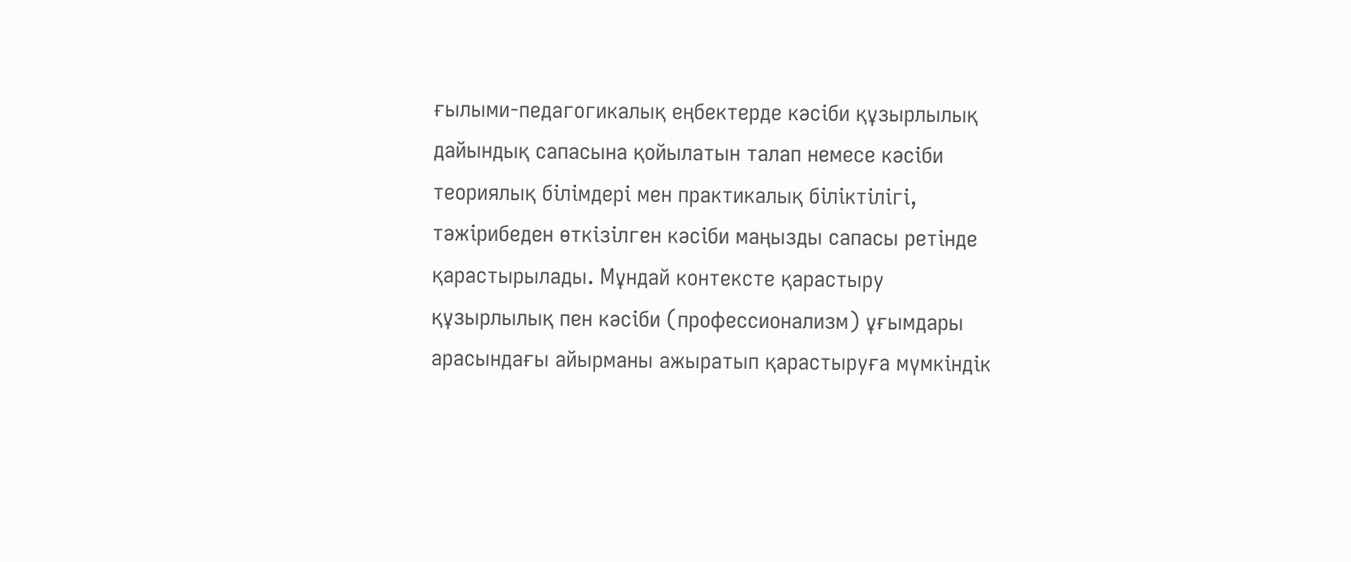ғылыми-педагогикалық еңбектерде кәсіби құзырлылық дайындық сапасына қойылатын талап немесе кәсіби теориялық білімдері мен практикалық біліктілігі, тәжірибеден өткізілген кәсіби маңызды сапасы ретінде қарастырылады. Мұндай контексте қарастыру құзырлылық пен кәсіби (профессионализм) ұғымдары арасындағы айырманы ажыратып қарастыруға мүмкіндік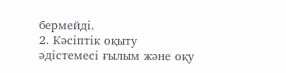бермейді.
2. Кәсіптік оқыту әдістемесі ғылым және оқу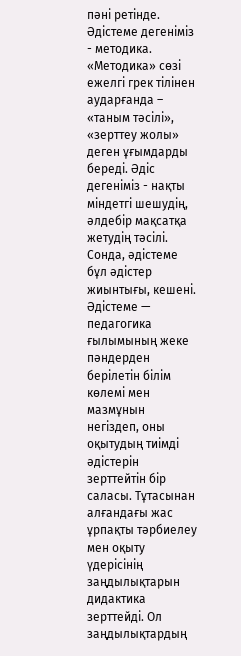пәні ретінде. Әдістеме дегеніміз - методика. «Методика» сөзі ежелгі грек тілінен аударғанда – «таным тәсілі», «зерттеу жолы» деген ұғымдарды береді. Әдіс дегеніміз - нақты міндетгі шешудің, әлдебір мақсатқа жетудің тәсілі. Сонда, әдістеме бұл әдістер жиынтығы, кешені.
Әдістеме — педагогика ғылымының жеке пәндерден берілетін білім көлемі мен мазмұнын негіздеп, оны оқытудың тиімді әдістерін зерттейтін бір саласы. Тұтасынан алғандағы жас ұрпақты тәрбиелеу мен оқыту үдерісінің заңдылықтарын дидактика зерттейді. Ол заңдылықтардың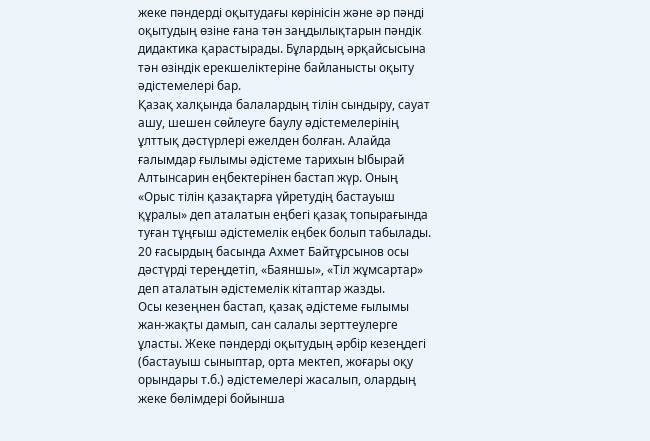жеке пәндерді оқытудағы көрінісін және әр пәнді оқытудың өзіне ғана тән заңдылықтарын пәндік дидактика қарастырады. Бұлардың әрқайсысына тән өзіндік ерекшеліктеріне байланысты оқыту әдістемелері бар.
Қазақ халқында балалардың тілін сындыру, сауат ашу, шешен сөйлеуге баулу әдістемелерінің ұлттық дәстүрлері ежелден болған. Алайда ғалымдар ғылымы әдістеме тарихын Ыбырай Алтынсарин еңбектерінен бастап жүр. Оның «Орыс тілін қазақтарға үйретудің бастауыш құралы» деп аталатын еңбегі қазақ топырағында туған тұңғыш әдістемелік еңбек болып табылады. 20 ғасырдың басында Ахмет Байтұрсынов осы дәстүрді тереңдетіп, «Баяншы», «Тіл жұмсартар» деп аталатын әдістемелік кітаптар жазды.
Осы кезеңнен бастап, қазақ әдістеме ғылымы жан-жақты дамып, сан салалы зерттеулерге ұласты. Жеке пәндерді оқытудың әрбір кезеңдегі (бастауыш сыныптар, орта мектеп, жоғары оқу орындары т.б.) әдістемелері жасалып, олардың жеке бөлімдері бойынша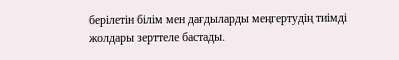берілетін білім мен дағдыларды меңгертудің тиімді жолдары зерттеле бастады.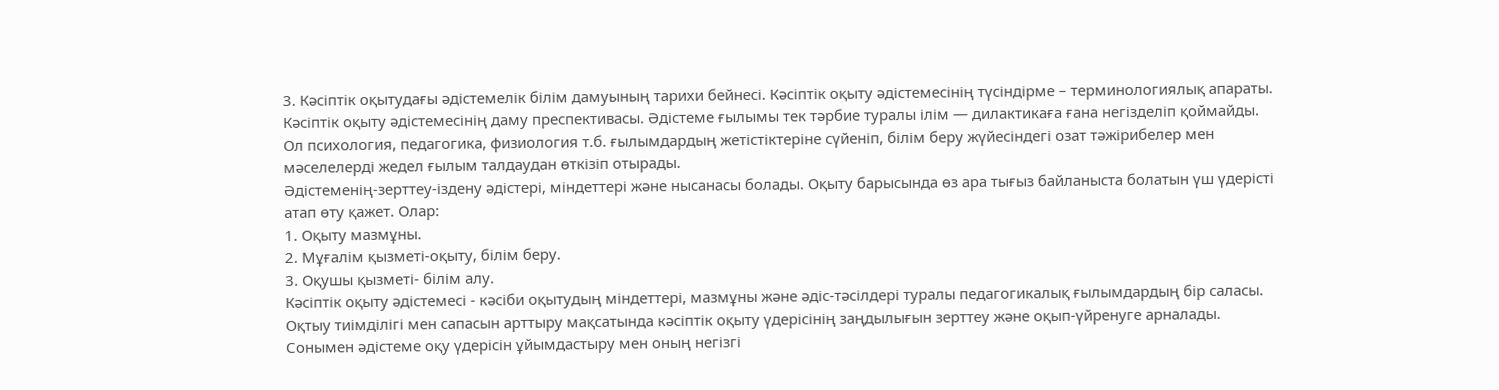3. Кәсіптік оқытудағы әдістемелік білім дамуының тарихи бейнесі. Кәсіптік оқыту әдістемесінің түсіндірме – терминологиялық апараты. Кәсіптік оқыту әдістемесінің даму преспективасы. Әдістеме ғылымы тек тәрбие туралы ілім — дилактикаға ғана негізделіп қоймайды. Ол психология, педагогика, физиология т.б. ғылымдардың жетістіктеріне сүйеніп, білім беру жүйесіндегі озат тәжірибелер мен мәселелерді жедел ғылым талдаудан өткізіп отырады.
Әдістеменің-зерттеу-іздену әдістері, міндеттері және нысанасы болады. Оқыту барысында өз ара тығыз байланыста болатын үш үдерісті атап өту қажет. Олар:
1. Оқыту мазмұны.
2. Мұғалім қызметі-оқыту, білім беру.
3. Оқушы қызметі- білім алу.
Кәсіптік оқыту әдістемесі - кәсіби оқытудың міндеттері, мазмұны және әдіс-тәсілдері туралы педагогикалық ғылымдардың бір саласы. Оқтыу тиімділігі мен сапасын арттыру мақсатында кәсіптік оқыту үдерісінің заңдылығын зерттеу және оқып-үйренуге арналады. Сонымен әдістеме оқу үдерісін ұйымдастыру мен оның негізгі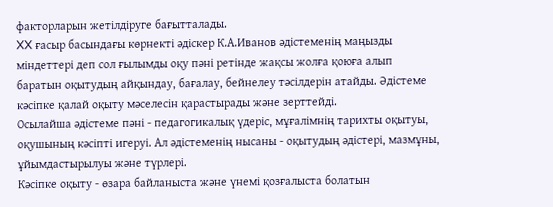факторларын жетілдіруге бағытталады.
XX ғасыр басындағы көрнекті әдіскер К.А.Иванов әдістеменің маңызды міндеттері деп сол ғылымды оқу пәні ретінде жақсы жолға қоюға алып баратын оқытудың айқындау, бағалау, бейнелеу тәсілдерін атайды. Әдістеме кәсіпке қалай оқыту мәселесін қарастырады және зерттейді.
Осылайша әдістеме пәні - педагогикалық үдеріс, мұғалімнің тарихты оқытуы, оқушының кәсіпті игеруі. Ал әдістеменің нысаны - оқытудың әдістері, мазмұны, ұйымдастырылуы және түрлері.
Кәсіпке оқыту - өзара байланыста және үнемі қозғалыста болатын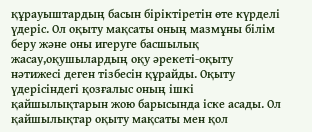құрауыштардың басын біріктіретін өте күрделі үдеріс. Ол оқыту мақсаты оның мазмұны білім беру және оны игеруге басшылық жасау,оқушылардың оқу әрекеті-оқыту нәтижесі деген тізбесін құрайды. Оқыту үдерісіндегі қозғалыс оның ішкі қайшылықтарын жою барысында іске асады. Ол қайшылықтар оқыту мақсаты мен қол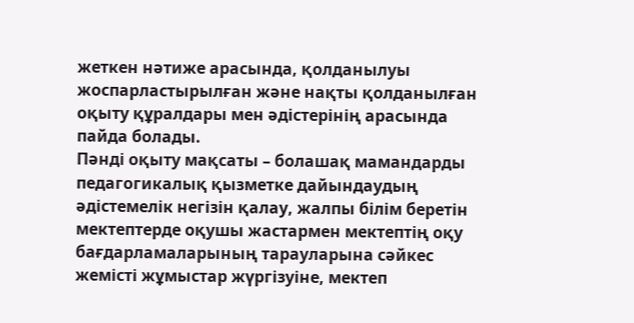жеткен нәтиже арасында, қолданылуы жоспарластырылған және нақты қолданылған оқыту құралдары мен әдістерінің арасында пайда болады.
Пәнді оқыту мақсаты – болашақ мамандарды педагогикалық қызметке дайындаудың әдістемелік негізін қалау, жалпы білім беретін мектептерде оқушы жастармен мектептің оқу бағдарламаларының тарауларына сәйкес жемісті жұмыстар жүргізуіне, мектеп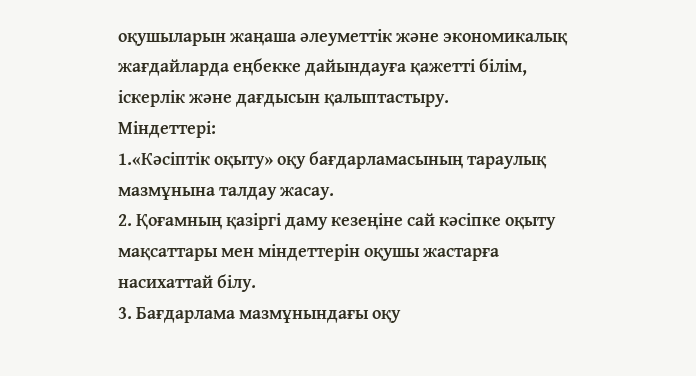оқушыларын жаңаша әлеуметтік және экономикалық жағдайларда еңбекке дайындауға қажетті білім, іскерлік және дағдысын қалыптастыру.
Міндеттері:
1.«Кәсіптік оқыту» оқу бағдарламасының тараулық мазмұнына талдау жасау.
2. Қоғамның қазіргі даму кезеңіне сай кәсіпке оқыту мақсаттары мен міндеттерін оқушы жастарға насихаттай білу.
3. Бағдарлама мазмұнындағы оқу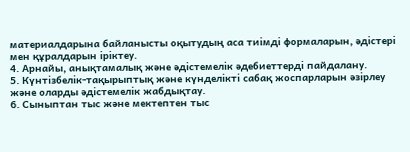материалдарына байланысты оқытудың аса тиімді формаларын, әдістері мен құралдарын іріктеу.
4. Арнайы, анықтамалық және әдістемелік әдебиеттерді пайдалану.
5. Күнтізбелік-тақырыптық және күнделікті сабақ жоспарларын әзірлеу және оларды әдістемелік жабдықтау.
6. Сыныптан тыс және мектептен тыс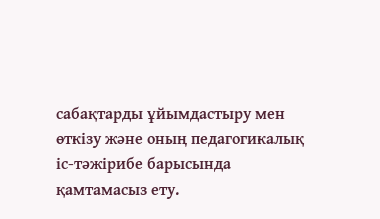сабақтарды ұйымдастыру мен өткізу және оның педагогикалық іс-тәжірибе барысында қамтамасыз ету.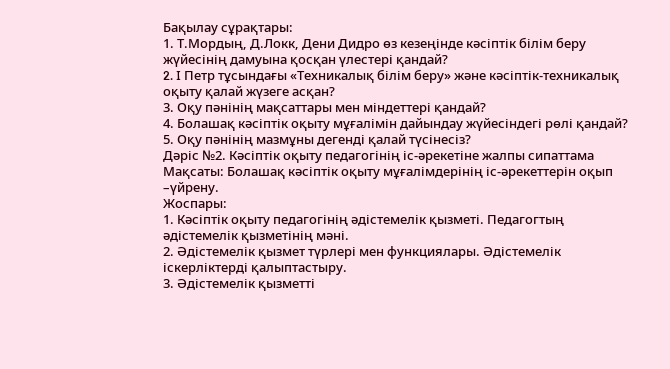Бақылау сұрақтары:
1. Т.Мордың, Д.Локк, Дени Дидро өз кезеңінде кәсіптік білім беру жүйесінің дамуына қосқан үлестері қандай?
2. I Петр тұсындағы «Техникалық білім беру» және кәсіптік-техникалық оқыту қалай жүзеге асқан?
3. Оқу пәнінің мақсаттары мен міндеттері қандай?
4. Болашақ кәсіптік оқыту мұғалімін дайындау жүйесіндегі рөлі қандай?
5. Оқу пәнінің мазмұны дегенді қалай түсінесіз?
Дәріс №2. Кәсіптік оқыту педагогінің іс-әрекетіне жалпы сипаттама
Мақсаты: Болашақ кәсіптік оқыту мұғалімдерінің іс-әрекеттерін оқып –үйрену.
Жоспары:
1. Кәсіптік оқыту педагогінің әдістемелік қызметі. Педагогтың әдістемелік қызметінің мәні.
2. Әдістемелік қызмет түрлері мен функциялары. Әдістемелік іскерліктерді қалыптастыру.
3. Әдістемелік қызметті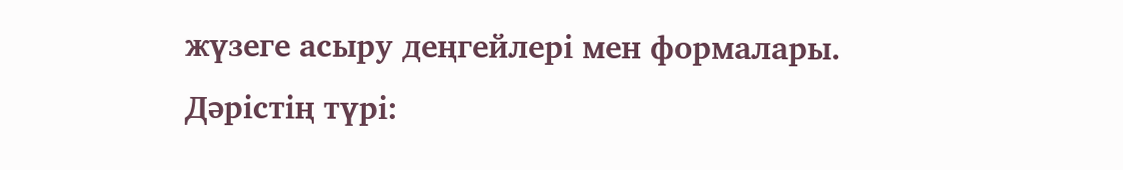жүзеге асыру деңгейлері мен формалары.
Дәрістің түрі: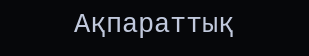Ақпараттық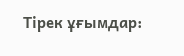Тірек ұғымдар: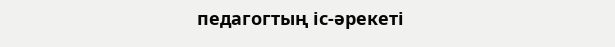педагогтың іс-әрекеті